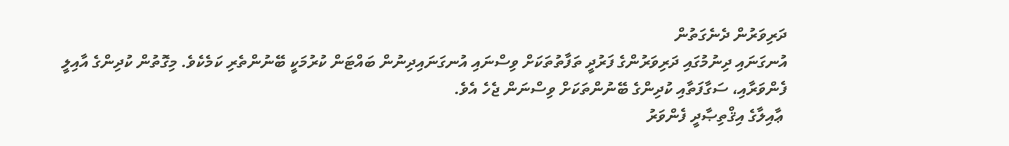ދަރިވަރުން ދެނެގަތުން
އުނގަނައި ދިނުމުގައި ދަރިވަރުންގެ ފަރުދީ ތަފާތުތަކަށް ވިސްނައި އުނގަނައިދިނުން ބައްޓަން ކުރުމަކީ ބޭނުންތެރި ކަމެކެވެ. މިގޮތުން ކުދިންގެ އާއިލީ ފެންވަރާއި، ސަގާފަތާއި ކުދިންގެ ބޭނުންތަކަށް ވިސްނަން ޖެހެ އެވެ.
 ޢާއިލާގެ އިޤްތިޞާދީ ފެންވަރު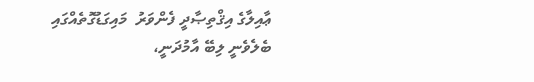ޢާއިލާގެ އިޤްތިޞާދީ ފެންވަރު  މައިގަޑުގޮތެއްގައި ބެލެވެނީ ލިބޭ އާމުދަނީ،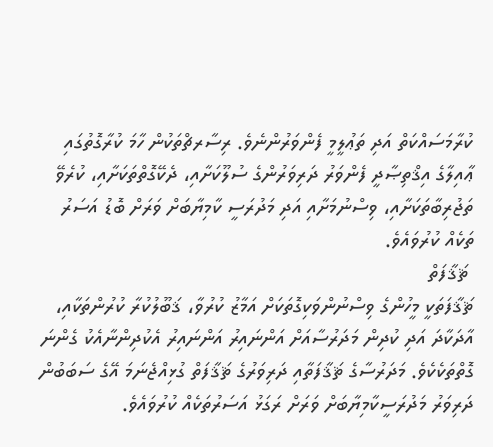ކުރާމަސައްކަތް އަދި ތަޢުލީމީ ފެންވަރުންނެވެ. ރިސާރޗްތަކުން ހާމަ ކުރާގޮތުގައި ޢާއިލާގެ އިޤްތިޞާދީ ފެންވަރު ދަރިވަރުންގެ ސުލޫކަށާއި، ދެކޭގޮތްތަކަށާއި، ކުރެވޭ ތަޖުރިބާތަކަށާއި، ވިސްނުމަށާއި އަދި މަދުރަސީ ކާމިޔާބަށް ވަރަށް ބޮޑު އަސަރު ތަކެއް ކުރުވައެވެ.
 ޘަޤާފަތް
ޘަޤާފަތަކީ މީހުންގެ ވިސްނުންވަކިގޮތަކަށް އަމާޒު ކުރުވާ، ޤަބޫލުކުރާ ކުރުންތަކާއި، އާދަކާދަ އަދި ކުދިން މަދަރުސާއަށް އަންނައިރު އަންނައިރު އެކުދިންނާއެކު ގެންނަ ގޮތްތަކެކެވެ. މަދަރުސާގެ ޘަޤާފަތާއި ދަރިވަރުގެ ޘަޤާފަތް ގުޅިއްޖެނަމަ އޭގެ ސަބަބުން ދަރިވަރު މަދުރަސީކާމިޔާބަށް ވަރަށް ރަގަޅު އަސަރުތަކެއް ކުރުވައެވެ.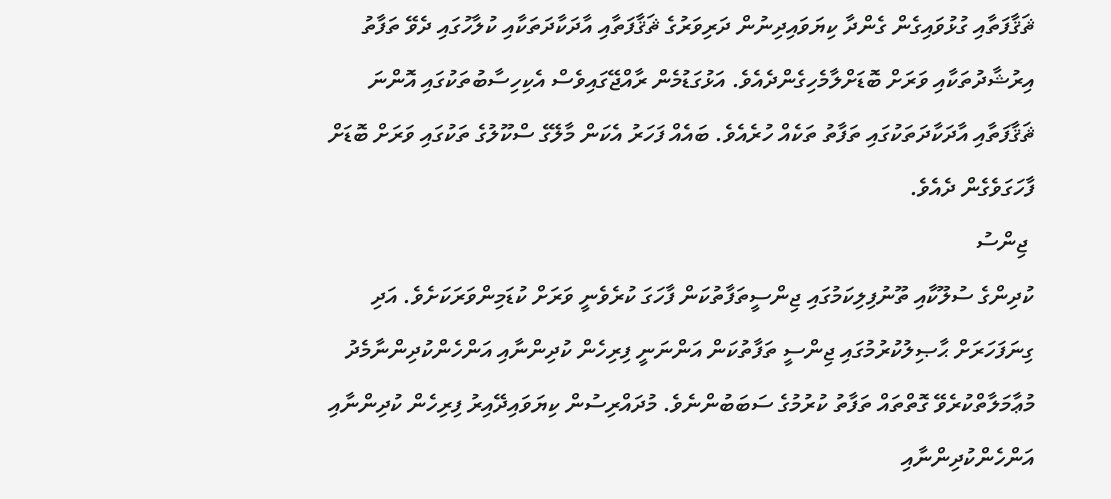ޘަޤާފަތާއި ގުޅުވައިގެން ގެންދާ ކިޔަވައިދިނުން ދަރިވަރުގެ ޘަޤާފަތާއި އާދަކާދަތަކާއި ކުލާހުގައި ދެވޭ ތަފާތު އިރުޝާދުތަކާއި ވަރަށް ބޮޑަށްލާމެހިގެންދެއެވެ. އަޅުގަޑުމެން ރާއްޖޭގައިވެސް އެކިހިސާބުތަކުގައި އޮންނަ ޘަޤާފަތާއި އާދަކާދަތަކުގައި ތަފާތު ތަކެއް ހުރެއެވެ. ބައެއް ފަހަރު އެކަން މާލޭގެ ސްކޫލުގެ ތަކުގައި ވަރަށް ބޮޑަށް ފާހަގަވެގެން ދެއެވެ.
 ޖިންސު
ކުދިންގެ ސުލޫކާއި ތޫނުފިލިކަމުގައި ޖިންސީތަފާތުކަން ފާހަގަ ކުރެވެނީ ވަރަށް ކުޑަމިންވަރަކަށެވެ. އަދި ގިނަފަހަރަށް ޙާޞިލުކުރުމުގައި ޖިންސީ ތަފާތުކަން އަންނަނީ ފިރިހެން ކުދިންނާއި އަންހެންކުދިންނާމެދު މުޢާމަލާތްކުރެވޭ ގޮތްތައް ތަފާތު ކުރުމުގެ ސަބަބުންނެވެ. މުދައްރިސުން ކިޔަވައިދޭއިރު ފިރިހެން ކުދިންނާއި އަންހެންކުދިންނާއި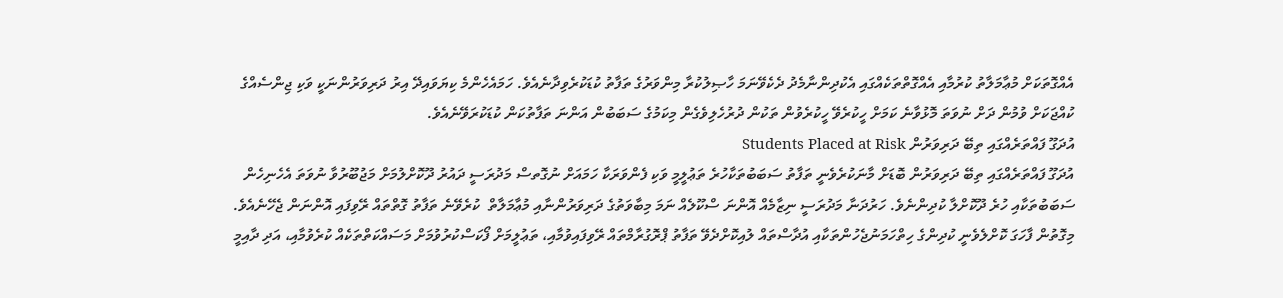އެއްގޮތަކަށް މުޢާމަލާތު ކުރުމާއި އެއްގޮތްތަކެއްގައި އެކުދިންނާމެދު ދެކެވޭނަމަ ހާޞިލުކުރާ މިންވަރުގެ ތަފާތު ކުޑަކުރެވިދާނެއެވެ. ހަމައެހެންމެ ކިޔަވައިދޭ އިރު ދަރިވަރުންނަކީ ވަކި ޖިންސެއްގެ ކުއްޖަކަށް ވުމުން ދަށް ނުވަތަ މޮޅުވާނެ ކަމަށް ހީކުރެވޭ ހީކުރެވުން ތަކުން ދުރުހެލިވެގެން މިކަމުގެ ސަބަބުން އަންނަ ތަފާތުކަން ކުޑަކުރަވޭނެއެވެ.
އުދަގޫ ފައްތަރެއްގައި ތިބޭ ދަރިވަރުން Students Placed at Risk
އުދަގޫ ފައްތަރެއްގައި ތިބޭ ދަރިވަރުން ބޮޑަށް މާނަކުރެވެނީ ތަފާތު ސަބަބުތަކާހުރެ ތަޢުލީމީ ވަކި ފެންވަރަކާ ހަމައަށް ނުގޮތސް މަދުރަސީ ދައުރު ދޫކޮށްލުމަށް މަޖުބޫރުވާ ނުވަތަ އެހެނިހެން ސަބަބުތަކާއި ހުރެ ދޫކޮށްލާ ކުދިންނެވެ. ހަރުދަނާ މަދުރަސީ ނިޒާމެއް އޮންނަ ސްކޫލެއް ނަމަ މިބާވަތުގެ ދަރިވަރުންނާއި މުޢާމަލާތް  ކުރެވޭނެ ތަފާތު ގޮތްތައް ރޭވިފައި އޮންނަން ޖެހޭނެއެވެ. މިގޮތުން ފާހަގަ ކޮށްލެވެނީ ކުދިންގެ ހިތްހަމަނުޖެހުންތަކާއި އުދާސްތައް ލުއިކޮށްދެވޭ ތަފާތު ޕްރޮގުރާމްތައް ރޭވިފައިވުމާއި، ތަޢުލީމަށް ފޯކަސްކުރުވުމަށް މަސައްކަތްތަކެއް ކުރެވުމާއި، އަދި ދާއިމީ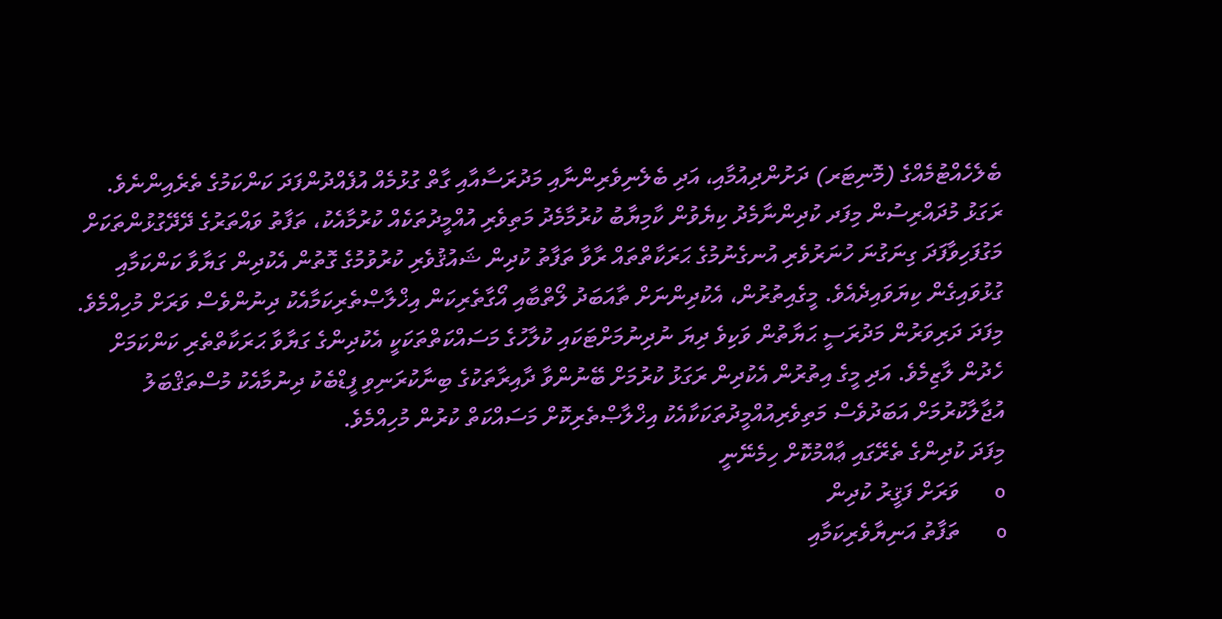ބެލެހެއްޓުމެއްގެ (މޮނިޓަރ) ދަށުންދިއުމާއި، އަދި ބެލެނިވެރިންނާއި މަދުރަސާއާއި ގާތް ގުޅުމެއް އުފެއްދުންފަދަ ކަންކަމުގެ ތެރެއިންނެވެ. ރަގަޅު މުދައްރިސުން މިފަދ ކުދިންނާމެދު ކިޔެވުން ކާމިޔާބު ކުރުމާމެދު މަތިވެރި އުއްމީދުތަކެއް ކުރުމާއެކު، ތަފާތު ވައްތަރުގެ ދޭދޭގުޅުންތަކަށް މަގުފަހިވާފަދަ ގިނަގުނަ ހުނަރުވެރި އުނގެނުމުގެ ޙަރަކާތްތައް ރާވާ ތަފާތު ކުދިން ޝައުޤުވެރި ކުރުވުމުގެ ގޮތުން އެކުދިން ގަޔާވާ ކަންކަމާއި ގުޅުވައިގެން ކިޔަވައިދެއެވެ. މީގެއިތުރުން، އެކުދިންނަށް ތާއަބަދު ލޯތްބާއި އޯގާތެރިކަން އިޚްލާޞްތެރިކަމާއެކު ދިނުންވެސް ވަރަށް މުހިއްމެވެ. މިފަދަ ދަރިވަރުން މަދުރަސީ ޙަޔާތުން ވަކިވެ ދިޔަ ނުދިނުމަށްޓަކައި ކުލާހުގެ މަސައްކަތްތަކަކީ އެކުދިންގެ ގަޔާވާ ޙަރަކާތްތެރި ކަންކަމަށް ހެދުން ލާޒިމެވެ. އަދި މީގެ އިތުރުން އެކުދިން ރަގަޅު ކުރުމަށް ބޭނުންވާ ދާއިރާތަކުގެ ބިނާކުރަނިވި ފީޑްބެކު ދިނުމާއެކު މުސްތަޤްބަލު އުޖާލާކުރުމަށް އަބަދުވެސް މަތިވެރިއުއްމީދުތަކަކާއެކު އިޚްލާޞްތެރިކޮށް މަސައްކަތް ކުރުން މުހިއްމެވެ.
މިފަދަ ކުދިންގެ ތެރޭގައި ޢާއްމުކޮށް ހިމެނޭނީ
o       ވަރަށް ފަޤީރު ކުދިން
o       ތަފާތު އަނިޔާވެރިކަމާއި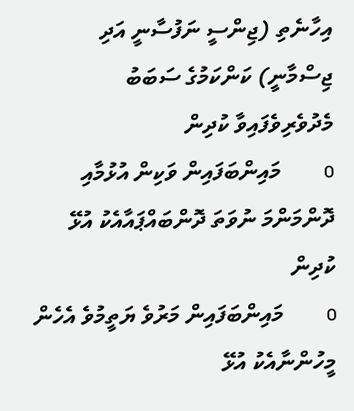އިހާނެތި (ޖިންސީ ނަފުސާނީ އަދި ޖިސްމާނީ) ކަންކަމުގެ ސަބަބު މެދުވެރިވެފައިވާ ކުދިން
o       މައިންބަފައިން ވަކިން އުޅުމާއި ދޮންމަންމަ ނުވަތަ ދޮންބައްޕައާއެކު އުޅޭ ކުދިން
o       މައިންބަފައިން މަރުވެ ޔަތީމުވެ އެހެން މީހުންނާއެކު އުޅޭ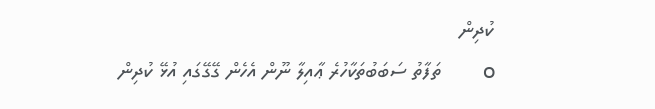ކުދިން
o       ތަފާތު ސަބަބުތަކާހުރެ ޢާއިލާ ނޫން އެހެން ގޭގޭގައި އުޅޭ ކުދިން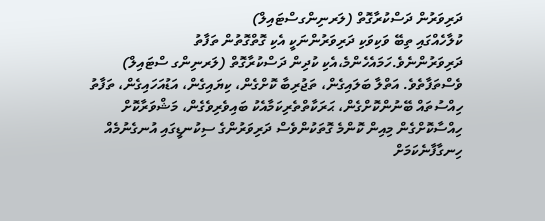ދަރިވަރުން ދަސްކުރާގޮތް (ލަރނިންގސްޓައިލް)
ކުލާހެއްގައި ތިބޭ ވަކިވަކި ދަރިވަރުންނަކީ އެކި ގޮތްގޮތުން ތަފާތު ދަރިވަރުންނެވެ.ހަމައެހެންމެ،އެކި ކުދިން ދަސްކުރާގޮތް (ލަރނިންގ ސްޓައިލް) ވެސްތަފާތެވެ. އަތްލާ ބަލައިގެން، ތަޖުރިބާ ކޮށްގެން، ކިޔައިގެން، އަޑުއަހައިގެން، ތަފާތު ހިއްސުތައް ބޭނުންކޮށްގެން، ޙަރަކާތްތެރިކަމާއެކު ބައިވެރިވެގެން، މަޝްވަރާކޮށް ހިއްސާކޮށްގެން މިއިން ކޮންމެ ގޮތަކުންވެސް ދަރިވަރުންގެ ސިކުނޑީގައި އުނގެނުމެއް ހިނގާފާނެކަމަށް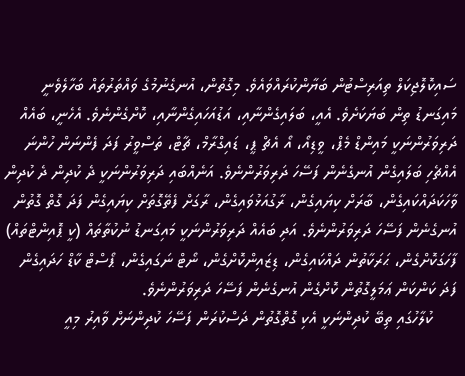ސައިކޮލޮޖިކަލް ތިއަރިސްޓުން ބަޔާންކުރައްވައެވެ. މިގޮތުން، އުނގެނުމުގެ ވައްތަރުތައް ބަހާލެވެނީ މައިގަނޑު ތިން ބަޔަކަށެވެ. އެއީ، ބަލައިގެންނާއި، އަޑުއަހައިގެންނާއި، ކޮށްގެންނެވެ. އެހެނީ، ބައެއް ދަރިވަރުންނަކީ މައިންޑް މެޕް، ވީޑިއޯ، އޯ އެޗް ޕީ، ޑައިގްރާމް، ޗާޓް، ތަސްވީރު ފަދަ ފެންނަން ހުންނަ އެއްޗެހި ބަލައިގެން އުނގެނެން ފަސޭހަ ދަރިވަރުންނެވެ. އަނެއްބައި ދަރިވަރުންނަކީ ދެ ކުދިން ދެ ކުދިން ވާހަކަދައްކައިގެން، ބާރަށް ކިޔައިގެން، ރާގުއަޅުވައިގެން، ރާގަށް ފެތޭގޮތަށް ކިޔައިގެން ފަދަ ގޮތް ގޮތުން އުނގެނެން ފަސޭހަ ދަރިވަރުންނެވެ. އަދި ބައެއް ދަރިވަރުންނަކީ މައިގަނޑު ނުކުތާތައް (ކީ ޕޮއިންޓްތައް) ފާހަގަކޮށްގެން، ޙަރަކާތުން ދައްކައިގެން، ޑިޒައިންކޮށްގެން، ނޯޓް ނަގައިގެން، ޕޯސްޓް ކާޑް ހަދައިގެން ފަދަ ކަންކަން ޢަމަލީގޮތުން ކޮށްގެން އުނގެނެން ފަސޭހަ ދަރިވަރުންނެވެ.
     ކުލާހުގައި ތިބޭ ކުދިންނަކީ އެކި ގޮތްގޮތުން ދަސްކުރަން ފަސޭހަ ކުދިންނަށް ވާއިރު މިއީ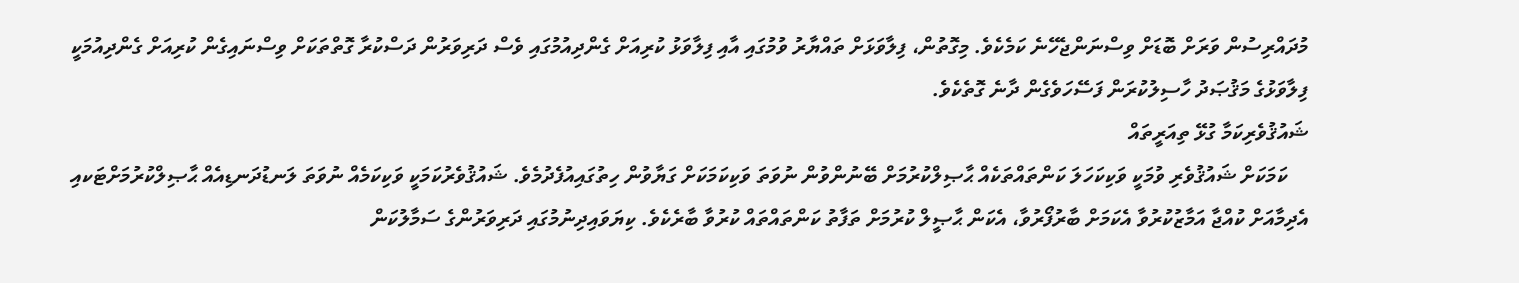މުދައްރިސުން ވަރަށް ބޮޑަށް ވިސްނަންޖެހޭނެ ކަމެކެވެ. މިގޮތުން، ފިލާވަޅަށް ތައްޔާރު ވުމުގައި އާއި ފިލާވަޅު ކުރިއަށް ގެންދިއުމުގައި ވެސް ދަރިވަރުން ދަސްކުރާ ގޮތްތަކަށް ވިސްނައިގެން ކުރިއަށް ގެންދިއުމަކީ ފިލާވަޅުގެ މަޤުޞަދު ހާސިލުކުރަން ފަސޭހަވެގެން ދާނެ ގޮތެކެވެ.
ޝައުޤުވެރިކަމާ ގުޅޭ ތިއަރީތައް
    ކަމަކަށް ޝައުޤުވެރި ވުމަކީ ވަކިކަހަލަ ކަންތައްތަކެއް ޙާޞިލްކުރުމަށް ބޭނުންވުން ނުވަތަ ވަކިކަމަކަށް ގަޔާވުން ހިތުގައިއުފެދުމެވެ. ޝައުޤުވެރުކަމަކީ ވަކިކަމެއް ނުވަތަ ލަނޑުދަނޑިއެއް ޙާޞިލްކުރުމަށްޓަކއި އެދިމާއަށް ކުއްޖާ އަމާޒުކުރުވާ އެކަމަށް ބާރުފޯރުވާ، އެކަން ޙާޞީލް ކުރުމަށް ތަފާތު ކަންތައްތައް ކުރުވާ ބާރެކެވެ. ކިޔަވައިދިނުމުގައި ދަރިވަރުންގެ ސަމާލުކަން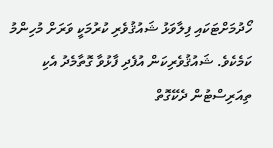ހޯދުމަށްޓަކައި ފިލާވަޅު ޝައުޤުވެރި ކުރުމަކީ ވަރަށް މުހިންމު ކަމެކެވެ. ޝައުޤުވެރިކަން އުފެދި ފާޅުވާ ގޮތާމެދު އެކި ތިއަރިސްޓުން ދެކޭގޮތް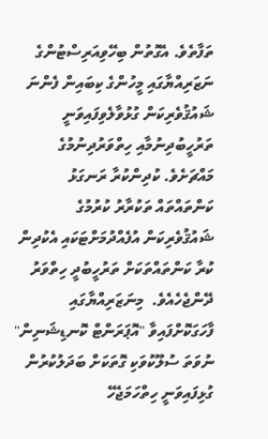ތަފާތެވެ. އެގޮތުން ބިހޭވިއަރިސްޓުންގެ ނަޒަރިއްޔާގައި މީހުންގެ ކިބައިން ފެންނަ ޝައުޤުވެރިކަން ގުޅުވާލެވިފައިވަނީ ތަރުހީބުދިނުމާއި ހިތްވަރުދިނުމުގެ މައްޗަށެވެ. ކުދިންކުރާ ރަނގަޅު ކަންތައްތައް ތަކުރާރު ކުރުމުގެ ޝައުޤުވެރިކަން އުފެއްދުމަށްޓަކައި އެކުދިން ކުރާ ކަންތައްތަކަށް ތަރުހީބުދީ ހިތްވަރު ދޭންޖެހެއެވެ.  މިނަޒަރިއްޔާގައި ފާހަގަކޮށްފައިވާ "އޮޕަރަންޓް ކޮނޑިޝަނިން" ނުވަތަ ސުލޫކުވަކި ގޮތަކަށް ބަދަލުކުރުން ގުޅިފައިވަނީ ހިތްހަމަޖެހޭ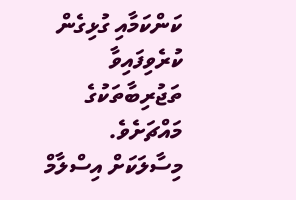ކަންކަމާއި ގުޅިގެން ކުރެވިފައިވާ ތަޖުރިބާތަކުގެ މައްޗަށެވެ. މިސާލަކަށް އިސްލާމް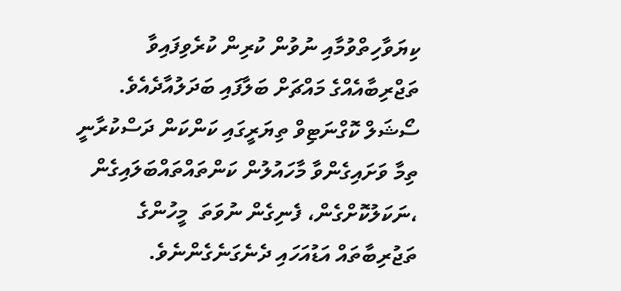ކިޔަވާހިތްވުމާއި ނުވުން ކުރިން ކުރެވިފައިވާ ތަޖްރިބާއެއްގެ މައްޗަށް ބަލާފައި ބަދަލުއާދެއެވެ.
ސޯޝަލް ކޮގްނަޓިވް ތިޔަރީގައި ކަންކަން ދަސްކުރާނީ ތިމާ ވަށައިގެންވާ މާހައުލުން ކަންތައްތައްބަލައިގެން ،ނަކަލުކޮށްގެން، ފެނިގެން ނުވަތަ  މީހުންގެ ތަޖުރިބާތައް އަޑުއަހައި ދެނެގަނެގެންނެވެ.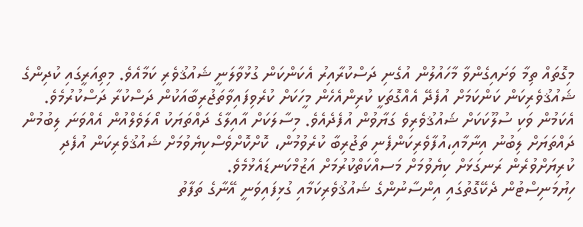މިގޮތައް ތިމާ ވަށައިގެންވާ މާހައުލުން އުގެނި ދަސްކުރާއިރު އެކަންކަން ގުޅުވާލަނީ ޝައުޤުވެރި ކަމާއެވެ. މިތިއަރީގައި ކުދިންގެ ޝައުޤުވެރިކަން ކަންކަމަށް އުފެދޭ އެއްގޮތަކީ ކުރިންއެހެން މީހަކަށް ކުރެވިފައިވާތަޖުރިބާއަކުން ދަސްކުރާ ދަސްކުރުމެވެ. އެކަމުން ވަކި ސުލޫކަކަށް ޝައުޤުވެރިވެ ގަޔާވުން އުފެދެއެވެ. މިސާލަކަށް އާއިލާގެ ދައްތަޔަކު އޯލަވެލްއުން އެއްވަނަ ލިބުމުން ދައްތަޔަށް ލިބުނު އިނާމާއި،އުފާވެރިކަންފެނި ތަޖުރިބާ ކުރެވުމުން، ކޮށްކޮށްވެސްކިޔެވުމަށް ޝައުޤުވެރިކަން އުފެދި ކުރިޔަށްވުރެން ރަނގަޅަށް ކިޔެވުމަށް މަސއްކަތްކުރުމަށް އަޒުމްކަނޑައެޅުމެވެ.
ހިޔުމަނިސްޓުން ދެކޭގޮތުގައި އިންސާނުންގެ ޝައުޤުވެރިކަމާއި ގުޅިފައިވަނީ އޭނާގެ ތަފާތު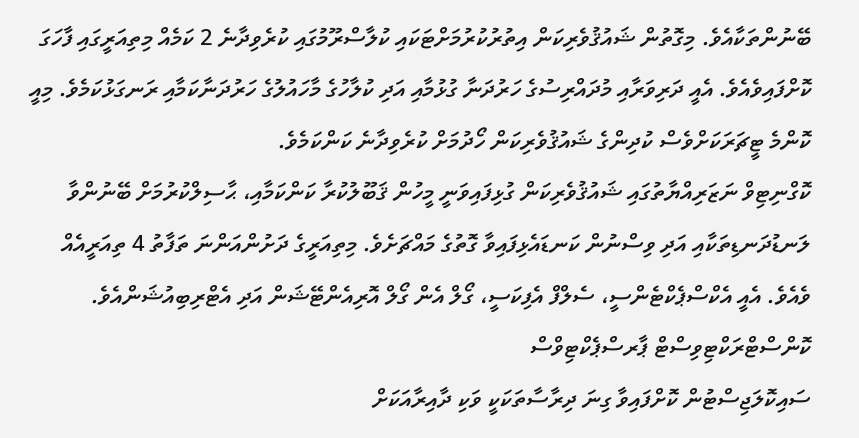ބޭނުންތަކާއެވެ. މިގޮތުން ޝައުޤުވެރިކަން އިތުރުކުރުމަށްޓަކައި ކުލާސްރޫމުގައި ކުރެވިދާނެ 2 ކަމެއް މިތިއަރީގައި ފާހަގަ ކޮށްފައިވެއެވެ. އެއީ ދަރިވަރާއި މުދައްރިސުގެ ހަރުދަނާ ގުޅުމާއި އަދި ކުލާހުގެ މާހައުލުގެ ހަރުދަނާކަމާއި ރަނގަޅުކަމެވެ. މިއީ ކޮންމެ ޓީޗަރަކަށްވެސް ކުދިންގެ ޝައުޤުވެރިކަން ހޯދުމަށް ކުރެވިދާނެ ކަންކަމެވެ.
ކޮގްނިޓިވް ނަޒަރިއްޔާތުގައި ޝައުޤުވެރިކަން ގުޅިފައިވަނީ މީހުން ޤަބޫލުކުރާ ކަންކަމާއި، ޙާސިލްކުރުމަށް ބޭނުންވާ ލަނޑުދަނޑިތަކާއި އަދި ވިސްނުން ކަނޑައެޅިފައިވާ ގޮތުގެ މައްޗަށެވެ. މިތިއަރީގެ ދަށުންއަންނަ ތަފާތު 4 ތިއަރީއެއް ވެއެވެ. އެއީ އެކްސްޕެކްޓެންސީ، ސެލްފް އެފިކަސީ، ގޯލް އެން ގޯލް އޮރިއެންޓޭޝަން އަދި އެޓްރިބިއުޝަންއެވެ.
ކޮންސްޓްރަކްޓިވިސްޓް ޕާރސްޕެކްޓިވްސް
ސައިކޮލަޖިސްޓުން ކޮށްފައިވާ ގިނަ ދިރާސާތަކަކީ ވަކި ދާއިރާއަކަށް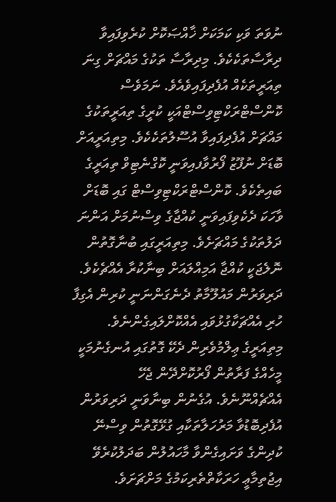ނުވަތަ ވަކި ކަމަކަށް ޚާއްޞަކޮށް ކުރެވިފައިވާ ދިރާސާތަކެކެވެ. މިދިރާސާ ތަކުގެ މައްޗަށް ގިނަ ތިއަރީތަކެއް އުފެދިފައިވެއެވެ. ނަމަވެސް ކޮންސްޓްރަކްޓިވިސްޓްއަކީ ކުރީގެ ތިއަރީތަކުގެ މައްޗަށް އުފެދިފައިވާ އުސޫލުތަކެކެވެ. މިތިއަރީއަށް ބޮޑަށް ނުފޫޒު ފޯރުވާފއިވަނީ ކޮގްނެޓިވް ތިއަރީގެ ބައިތެކެވެ. ކޮންސްޓްރަކްޓިވިސްޓް ގައި ބޮޑަށް ވާހަކަ ދެކެވިފައިވަނީ ކުއްޖާގެ ވިސްނުމަށް އަންނަ ދަލުތަކުގެ މައްޗަށެވެ. މިތިއަރީގައި ބުނާގޮތުން ނޮލެޖަކީ ކުއްޖާ އަމިއްލައަށް ބިނާކުރާ އެއްޗެކެވެ. ދަރިވަރުން މައުލޫމާތު ދެނެގަންނަނީ ކުރިން އެގިފާ ހުރި އެއްޗަކާގުޅުވައި އެއްކޮށްލައިގެންނެވެ. މިތިއަރީގެ ޢިލްމުވެރިން ދެކޭ ގޮތުގައި އުނގެނުމަކީ މީހެއްގެ ފަރާތުން ފޯރުކޮށްދޭން ޖެހޭ އެއްޗެއްނޫނެވެ. އުގެނުން ބިނާވަނީ ދަރިވަރުން އުފެދިބޮޑުވާ މަރުހަލާތަކާއި ގުޅޭގޮތުން ވިސްނޭ ކުދިންގެ ވަށައިގެންވާ މާހައުލުން ބަދަލުކުރެވޭ އިޖުތިމާޢީ ހަރަކާތްތެރިކަމުގެ މަށްޗަށަވެ.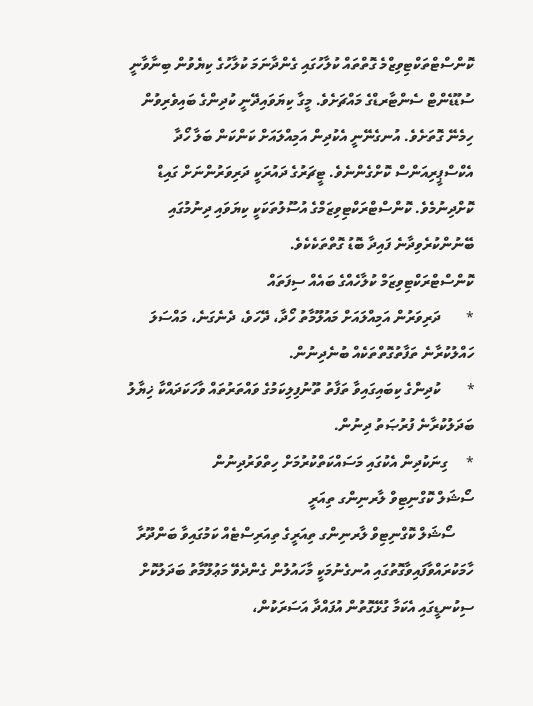ކޮންސްޓްތަކްޓިވިޒްމެ ގޮތްތައް ކުލާހުގައި ގެންދާނަމަ ކުލާހުގެ ކިޔެވުން ބިނާވާނީ ސުޑޫޑެންޓް ސެންޓާރޑްގެ މައްޗަށެވެ. މީގާ ކިޔަވައިދޭނީ ކުދިންގެ ބައިވެރިވުން ހިމެނޭ ގޮތަށެވެ. އުނގެނޭނީ އެކުދިން އަމިއްލައަށް ކަންކަން ބަލާ ހޯދާ އެކްސްޕީރިއަންސް ކޮށްގެންނެވެ. ޓީޗަރުގެ ދައުރަކީ ދަރިވަރުންނަށް ގައިޑް ކޮށްދިނުމެވެ. ކޮންސްޓްރަކްޓިވިޒަމްގެ އުސޫލުތަކަކީ ކިޔަވައި ދިނުމުގައި ބޭނުންކުރެވިދާނެ ފައިދާ ބޮޑު ގޮތްތަކެކެވެ.
ކޮންސްޓްރަކްޓިވިޒަމް ކުލާހެއްގެ ބައެއް ސިފަތައް
*       ދަރިވަރުން އަމިއްލައަށް މައުލޫމާތު ހޯދާ، ދޭހަވެ، ދެނެގަނެ، މައްސަލަ ހައްލުކުރާނެ ތަފާތުގޮތްތަކެއް ބުނެދިނުން.
*       ކުދިންގެ ކިބައިގައިވާ ތަފާތު ތޫނުފިލިކަމުގެ ވައްތަރުތައް ވާހަކަދައްކާ ޚިޔާލު ބަދަލުކުރާނެ ފުރުޞަތު ދިނުން.
*     ގިނަކުދިން އެކުގައި މަސައްކަތްކުރުމަށް ހިތްވަރުދިނުން
ސޯޝަލް ކޮގްނިޓިވް ލާރނިންގ ތިއަރީ
     ސޯޝަލް ކޮގްނިޓިވް ލާރނިންގ ތިއަރީގެ ތިއަރިސްޓެއް ކަމުގައިވާ ބަންދޫރާ ހާމަކުރައްވާފައިވާގޮތުގައި އުނގެނުމަކީ މާހައުލުން ގެންދެވޭ މަޢުލޫމާތު ބަދަލުކޮށް ސިކުނޑީގައި އެކަމާ ގުޅޭގޮތުން އުފައްދާ އަސަރަކުން،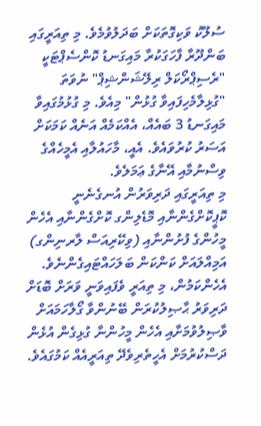ސުލޫކު ވަކިގޮތަކަށް ބަދަލުވުމެވެ. މި ތިއަރީގައި ބަންދޫރާ ފާހަގަކުރާ މައިގަނޑު ކޮންސެޕްޓަކީ "ރެސިޕްރޯކަލް ރިލޭޝަންޝިޕް" ނުވަތަ "ގުޅިލާމެހިފައިވާ ގުޅުން" މިއެވެ. މި ގުޅުމުގައިވާ މައިގަނޑު 3 ބައެއް، އެއްކަމެއް އަނެއް ކަމަކަށް އަސަރު ކުރުވައެވެ. އެއީ، މާހައުލާއި އެމީހެއްގެ ވިސްނުމާއި އޭނާގެ ޢަމަލެވެ.
މި ތިއަރީގައި ދަރިވަރުން އުނގެނެނީ ކޮޕީކޮށްގެންނާއި މޮޑެލިންގ ކޮށްގެންނާއި އެހެން މީހުންގެ ފުށުންނާއި (ވިކޭރިއަސް ލާރނިންގ) އަމިއްލައަށް ކަންކަން ބަލަހައްޓައިގެންނެވެ. އެހެންކަމުން، މި ތިއަރީ ވެފައިވަނީ ވަރަށް ބޮޑަށް ދަރިވަރު ޙާޞިލުކުރަން ބޭނުންވާ ގޯލާހަމައަށް ވާޞިލުވުމަށާއި އެހެން މީހުންނާ ގުޅިގެން އުޅެން ދަސްކުރުމަށް އެހީތެރިވެދޭ ތިއަރީއެއް ކަމުގައެވެ.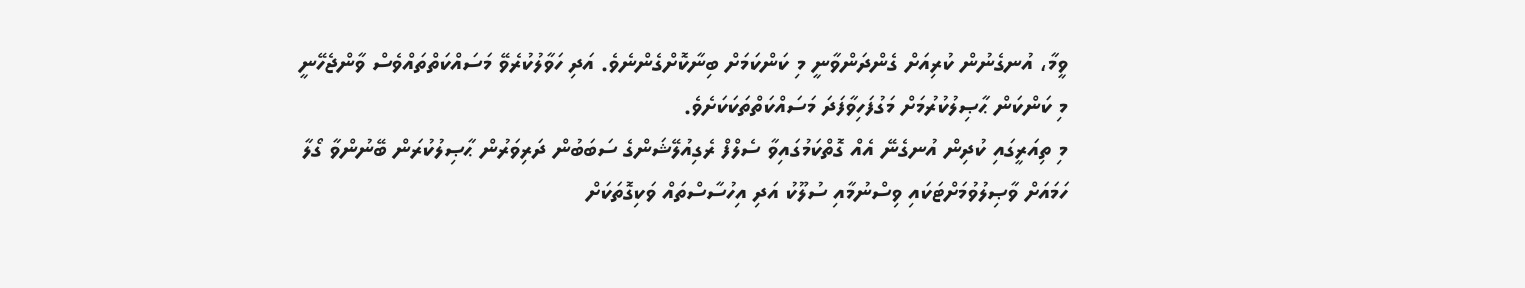ވީމާ، އުނގެނުން ކުރިއަށް ގެންދަންވާނީ މި ކަންކަމަށް ބިނާކޮށްގެންނެވެ. އަދި ހަވާލުކުރެވޭ މަސައްކަތްތައްވެސް ވާންޖެހޭނީ މި ކަންކަން ޙާޞިލުކުރުމަށް މަގުފަހިވާފަދަ މަސައްކަތްތަކަކަށެވެ.
މި ތިއަރީގައި ކުދިން އުނގެނޭ އެއް ގޮތްކަމުގައިވާ ސެލްފް ރެގިއުލޭޝަންގެ ސަބަބުން ދަރިވަރުން ޙާޞިލުކުރަން ބޭނުންވާ ގޯލާ ހަމައަށް ވާޞިލުވުމަށްޓަކައި ވިސްނުމާއި ސުލޫކު އަދި އިހުސާސްތައް ވަކިގޮތަކަށް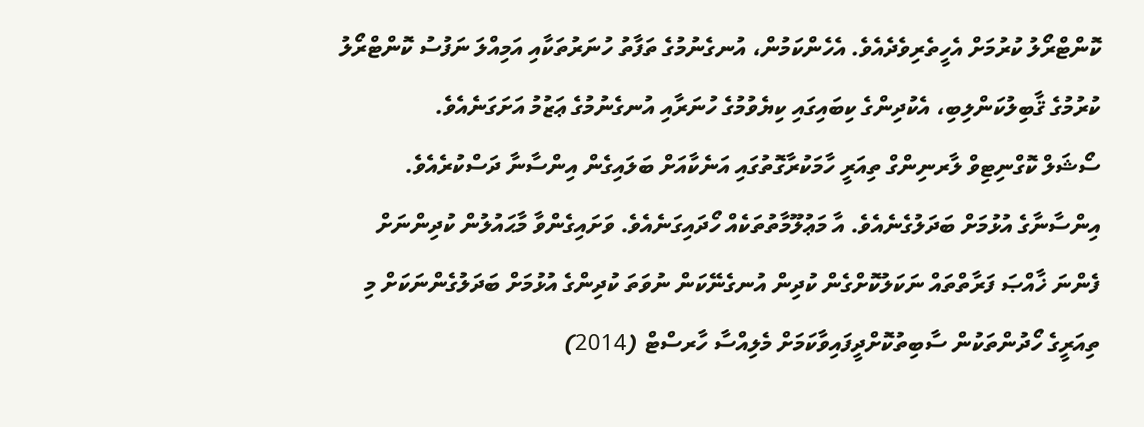ކޮންޓްރޯލު ކުރުމަށް އެހީތެރިވެދެއެވެ. އެހެންކަމުން، އުނގެނުމުގެ ތަފާތު ހުނަރުތަކާއި އަމިއްލަ ނަފުސު ކޮންޓްރޯލު ކުރުމުގެ ޤާބިލުކަންލިބި، އެކުދިންގެ ކިބައިގައި ކިޔެވުމުގެ ހުނަރާއި އުނގެނުމުގެ ޢަޒުމު އަށަގަނެއެވެ.
ސޯޝަލް ކޮގްނިޓިވް ލާރނިންގް ތިއަރީ ހާމަކުރާގޮތުގައި އަނެކާއަށް ބަލައިގެން އިންސާނާ ދަސްކުރެއެވެ. އިންސާނާގެ އުޅުމަށް ބަދަލުގެނެއެވެ. އާ މަޢުލޫމާތުތަކެއް ހޯދައިގަނެއެވެ. ވަށައިގެންވާ މާޙައުލުން ކުދިންނަށް ފެންނަ ޚާއްޞަ ފަރާތްތައް ނަކަލުކޮށްގެން ކުދިން އުނގެނޭކަން ނުވަތަ ކުދިންގެ އުޅުމަށް ބަދަލުގެންނަކަށް މި ތިއަރީގެ ހޯދުންތަކުން ސާބިތުކޮށްދީފައިވާކަމަށް މެލިއްސާ ހާރސްޓް (2014)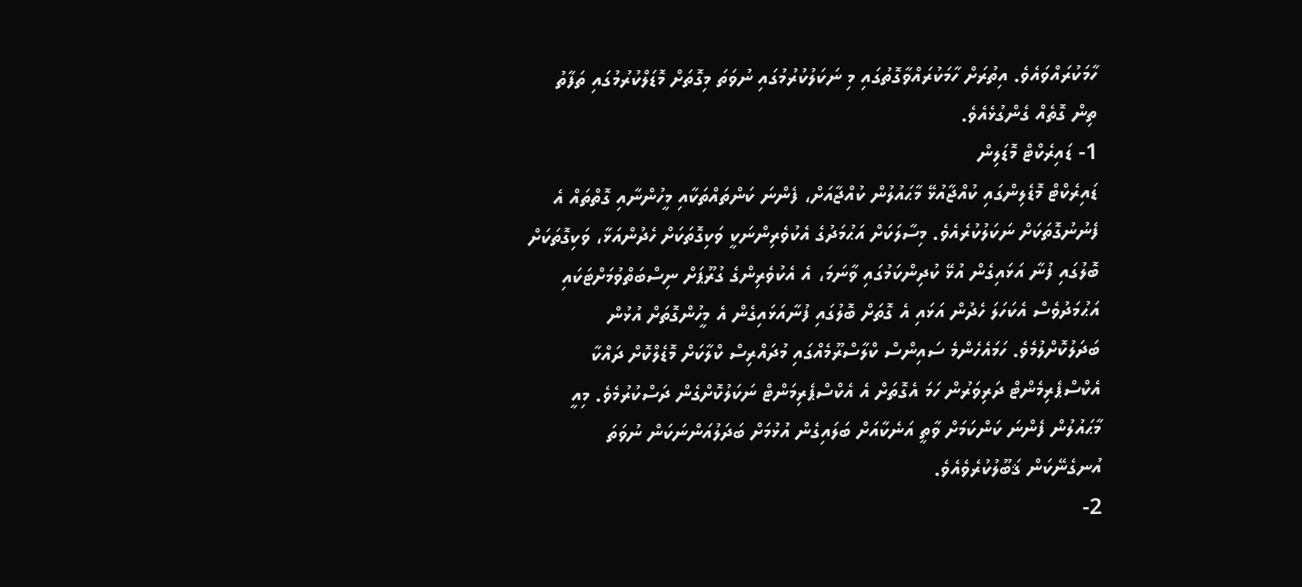ހާމަކުރައްވައެވެ. އިތުރަށް ހާމަކުރައްވާގޮތުގައި މި ނަކަލުކުރުމުގައި ނުވަތަ މިގޮތަށް މޮޑަލްކުރުމުގައި ތަފާތު ތިން ގޮތެއް ގެންގުޅެއެވެ.
1- ޑައިރެކްޓް މޮޑަލިން
ޑައިރެކްޓް މޮޑެލިންގައި ކުއްޖާއުޅޭ މާޙައުލުން ކުއްޖާއަށް، ފެންނަ ކަންތައްތަކާއި މީހުންނާއި ގޮތްތައް އެ ފެނުނުގޮތަކަށް ނަކަލުކުރެއެވެ. މިސާލަކަށް އަޙުމަދުގެ އެކުވެރިންނަކީ ވަކިގޮތަކަށް ހެދުންއަޅާ، ވަކިގޮތަކަށް ބޮލުގައި ފުނާ އަޅައިގެން އުޅޭ ކުދިންކަމުގައި ވާނަމަ، އެ އެކުވެރިންގެ ގުރޫޕަށް ނިސްބަތްވުމަށްޓަކައި އަޙުމަދުވެސް އެކަހަލަ ހެދުން އަޅައި އެ ގޮތަށް ބޮލުގައި ފުނާއަޅައިގެން އެ މީހުންގޮތަށް އުޅުން ބަދަލުކޮށްލުމެވެ. ހަމައެހެންމެ ސައިންސް ކްލާސްރޫމެއްގައި މުދައްރިސް ކްލާކަށް މޮޑެލްކޮށް ދައްކާ އެކްސްޕެރިމެންޓް ދަރިވަރުން ހަމަ އެގޮތަށް އެ އެކްސްޕެރިމަންޓް ނަކަލުކޮށްގެން ދަސްކުރުމެވެ. މިއީ މާޙައުލުން ފެންނަ ކަންކަމަށް ވާތީ އަނެކާއަށް ބަލައިގެން އުޅުމަށް ބަދަލުއަންނަކަން ނުވަތަ އުނގެނޭކަން ޤަބޫލުކުރެވެއެވެ.
2-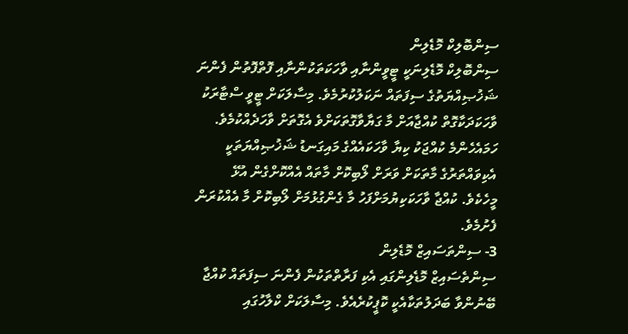ސިންބޮލިކް މޮޑެލިން
ސިންބޮލިކް މޮޑެލިނަކީ ޓީވީންނާއި ވާހަކަތަކުންނާއި ފޮތްފޮތުން ފެންނަ ޝަޚުޞިއްޔަތުގެ ސިފަތައް ނަކަލުކުރުމެވެ. މިސާލަކަށް ޓީވީ ސްޓާރަކު ވާހަކަދަކާގޮތް ކުއްޖާއަށް މާ ގަޔާވާގޮތަކަށްވެ އެގޮތަށް ވާހަދެއްކުމެވެ. ހަމައެހެންމެ ކުއްޖަކު ކިޔާ ވާހަކައެއްގެ މައިގަނޑު ޝަޚުޞިއްޔަތަކީ އެކިވައްތަރުގެ މާތަކަށް ވަރަށް ލޯބިކޮށް މާތައް އެއްކޮށްގެން އުޅޭ މީހެކެވެ. ކުއްޖާ ވާހަކަކިޔުމަށްފަހު މާ ގެންގުޅުމަށް ލޯބިކޮށް މާ އެއްކުރަން ފެށުމެވެ.
3- ސިންތަސައިޒް މޮޑެލިން
ސިންތެސައިޒް މޮޑެލިންގައި އެކި ފަރާތްތަކުން ފެންނަ ސިފަތައް ކުއްޖާ ބޭނުންވާ ބަދަލުތަކާއެކީ ކޮޕީކުރެއެވެ. މިސާލަކަށް ކްލާހުގައި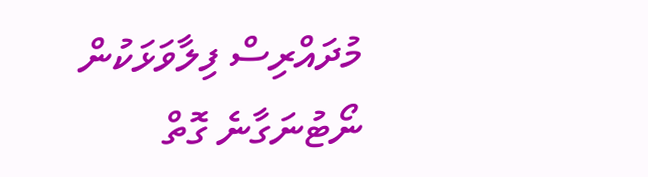މުދައްރިސް ފިލާވަޅަކުން ނޯޓުނަގާނެ ގޮތް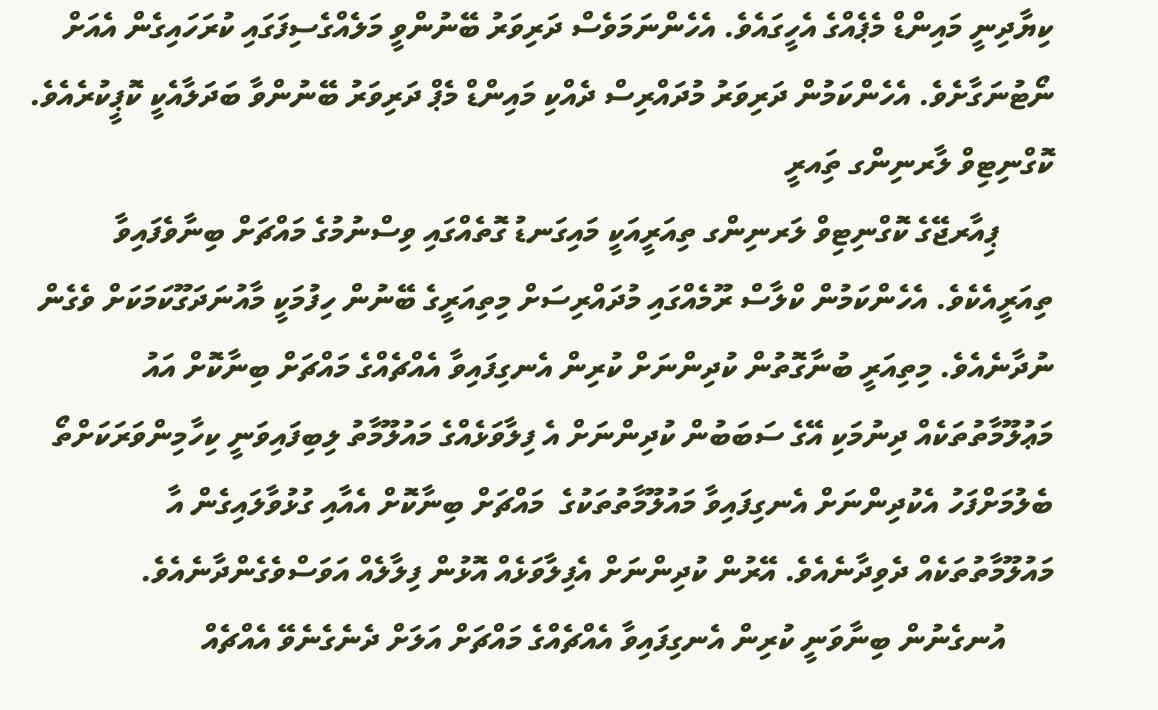ކިޔާދިނީ މައިންޑް މެޕެއްގެ އެހީގައެވެ. އެހެންނަމަވެސް ދަރިވަރު ބޭނުންވީ މަލެއްގެސިފަގައި ކުރަހައިގެން އެއަށް ނޯޓުނަގާށެވެ. އެހެންކަމުން ދަރިވަރު މުދައްރިސް ދެއްކި މައިންޑް މެޕް ދަރިވަރު ބޭނުންވާ ބަދަލާއެކީ ކޮޕީކުރެއެވެ.
ކޮގްނިޓިވް ލާރނިންގ ތިައރީ
       ޕިއާރޖޭގެ ކޮގްނިޓިވް ލަރނިންގ ތިއަރީއަކީ މައިގަނޑު ގޮތެއްގައި ވިސްނުމުގެ މައްޗަށް ބިނާވެފައިވާ ތިއަރީއެކެވެ. އެހެންކަމުން ކްލާސް ރޫމެއްގައި މުދައްރިސަށް މިތިއަރީގެ ބޭނުން ހިފުމަކީ މާއުނަދަގޫކަމަކަށް ވެގެން ނުދާނެއެވެ. މިތިއަރީ ބުނާގޮތުން ކުދިންނަށް ކުރިން އެނގިފައިވާ އެއްޗެއްގެ މައްޗަށް ބިނާކޮށް އައު މަޢުލޫމާތުތަކެއް ދިނުމަކި އޭގެ ސަބަބުން ކުދިންނަށް އެ ފިލާވަޅެއްގެ މައުލޫމާތު ލިބިފައިވަނީ ކިހާމިންވަރަކަށްތޯ ބެލުމަށްފަހު އެކުދިންނަށް އެނގިފައިވާ މައުލޫމާތުތަކުގެ  މައްޗަށް ބިނާކޮށް އެއާއި ގުޅުވާލައިގެން އާ މައުލޫމާތުތަކެއް ދެވިދާނެއެވެ. އޭރުން ކުދިންނަށް އެފިލާވަޅެއް އޮޅުން ފިލާލެއް އަވަސްވެގެންދާނެއެވެ.
      އުނގެނުން ބިނާވަނީ ކުރިން އެނގިފައިވާ އެއްޗެއްގެ މައްޗަށް އަލަށް ދެނެގެނެވޭ އެއްޗެއް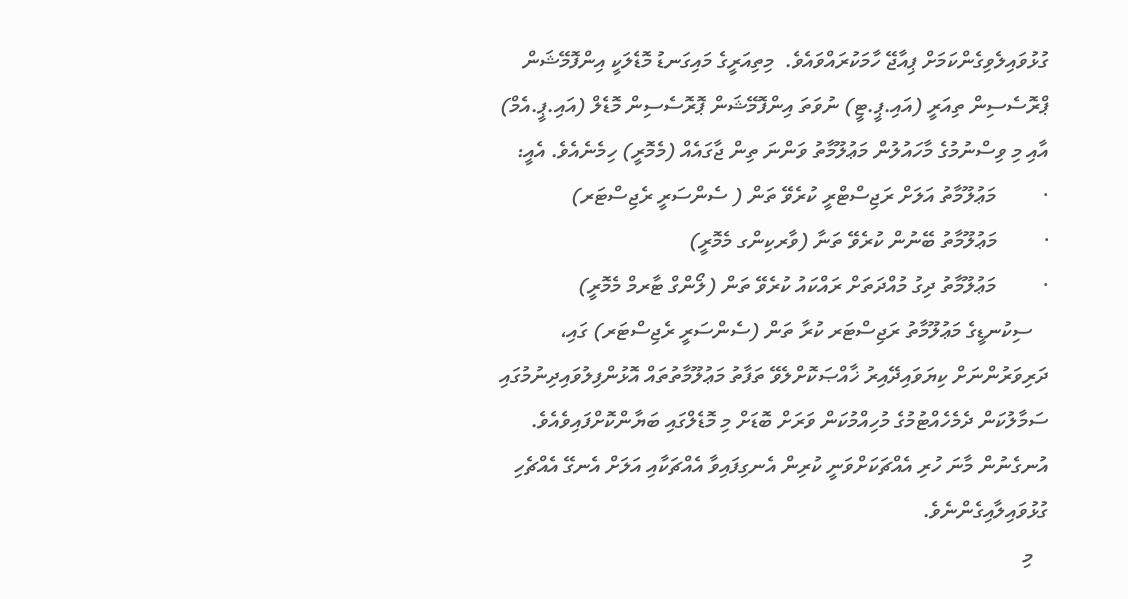ގުޅުވައިލެވިގެންކަމަށް ޕިއާޖޭ ހާމަކުރައްވައެވެ.  މިތިއަރީގެ މައިގަނޑު މޮޑެލަކީ އިންފޮމޭޝަން ޕްރޮސެސިން ތިއަރީ (އައި.ޕީ.ޓީ) ނުވަތަ އިންފޮމޭޝަން ޕޮރޮސެސިން މޮޑެލް (އައި.ޕީ.އެމް) އާއި މި ވިސްނުމުގެ މާހައުލުން މަޢުލޫމާތު ވަންނަ ތިން ޖާގައެއް (މެމޮރީ) ހިމެނެއެވެ. އެއީ:
·         މަޢުލޫމާތު އަލަށް ރަޖިސްޓްރީ ކުރެވޭ ތަން ( ސެންސަރީ ރެޖިސްޓަރ)
·         މަޢުލޫމާތު ބޭނުން ކުރެވޭ ތަނާ (ވާރކިންގ މެމޮރީ)
·         މަޢުލޫމާތު ދިގު މުއްދަތަށް ރައްކައު ކުރެވޭ ތަން (ލޯންގް ޓާރމް މެމޮރީ)
   ސިކުނޑީގެ މަޢުލޫމާތު ރަޖިސްޓަރ ކުރާ ތަން (ސެންސަރީ ރެޖިސްޓަރ) ގައި، ދަރިވަރުންނަށް ކިޔަވައިދޭއިރު ޚާއްޞަކޮށްލެވޭ ތަފާތު މަޢުލޫމާތުތައް އޮޅުންފިލުވައިދިނުމުގައި ސަމާލުކަން ދެމެހެއްޓުމުގެ މުހިއްމުކަން ވަރަށް ބޮޑަށް މި މޮޑެލްގައި ބަޔާންކޮށްފައިވެއެވެ. އުނގެނުން މާނަ ހުރި އެއްޗަކަށްވަނީ ކުރިން އެނގިފައިވާ އެއްޗަކާއި އަލަށް އެނގޭ އެއްޗެހި ގުޅުވައިލާއިގެންނެވެ.
   މި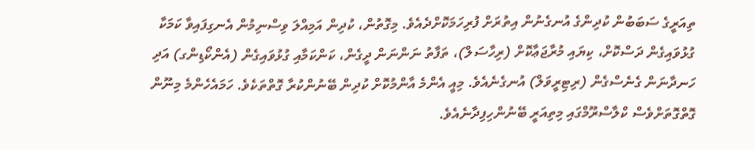ތިއަރީގެ ސަބަބުން ކުދިންގެ އުނގެނުން އިތުރަށް ފުރިހަމަކޮށްދެއެވެ. މިގޮތުން، ކުދިން އަމިއްލަ ވިސްނިމުން އެނގިފައިވާ ކަމަކާ ގުޅުވައިގެން ދަސްކޮށް، ކިޔައި މުރާޖަޢާކޮށް (ރިހާސަލް)، ތަފާތު ނަންނަން ދީގެން، ކަންކަމާއި ގުޅުވައިގެން (އެންކޯޑިންގ) އަދި ހަނދާނަން ގެނެސްގެން (ރިޓިރީވަލް) އުނގެނެއެވެ. މިއީ އެންމެ އާންމުކޮށް ކުދިން ބޭނުންކުރާ ގޮތްތަކެވެ. ހަމައެހެންމެ މިނޫން ގޮތްގޮތަށްވެސް ކްލާސްރޫމްގައި މިތިއަރީ ބޭނުންހިފިދާނެއެވެ.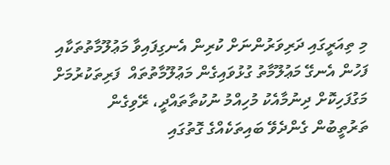މި ތިއަރީގައި ދަރިވަރުންނަށް ކުރިން އެނގިފައިވާ މަޢުލޫމާތުތަކާއި ފަހުން އެނގޭ މަޢުލޫމާތު ގުޅުވައިގެން މަޢުލޫމާތުތައް  ފަރިތަކުރުމަށް މަގުފަހިކޮށް ދިނުމާއެކު މުހިއްމު ނުކުތާތައްދީ، ރޭވިގެން ތަރުތީބުން ގެންދެވޭ ބައިތަކެއްގެ ގޮތުގައި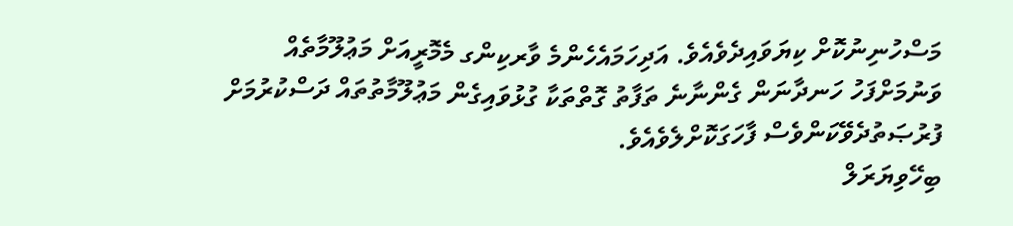މަސްހުނިނުކޮށް ކިޔަވައިދެވެއެވެ. އަދިހަމައެހެންމެ ވާރކިންގ މެމޮރީއަށް މަޢުލޫމާތެއް ވަނުމަށްފަހު ހަނދާނަން ގެންނާނެ ތަފާތު ގޮތްތަކާ ގުޅުވައިގެން މަޢުލޫމާތުތައް ދަސްކުރުމަށް ފުރުޞަތުދެވޭކަންވެސް ފާހަގަކޮށްލެވެއެވެ.
ބިހޭވިޔަރަލް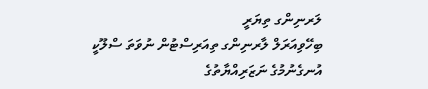ލަރނިންގ ތިޔަރީ
ބިހޭވިއަރަލް ލާރނިންގ ތިއަރިސްޓުން ނުވަތަ ސްލޫކީ އުނގެނުމުގެ ނަޒަރިއްޔާތުގެ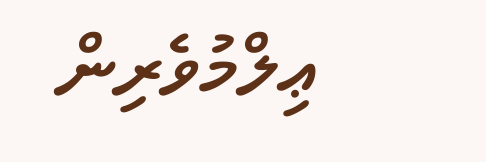ޢިލްމުވެރިން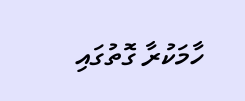ހާމަކުރާ ގޮތުގައި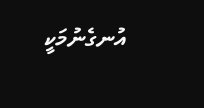އުނގެނުމަކީ